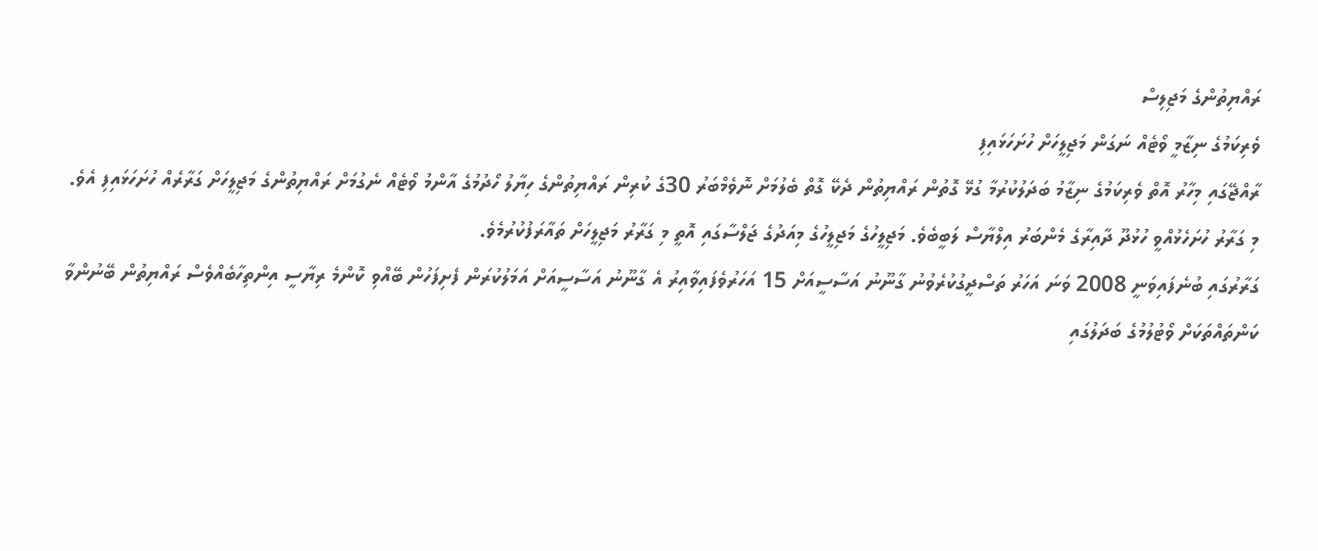ރައްޔިތުންގެ މަޖިލިސް
ވެރިކަމުގެ ނިޒާމީ ވޯޓެއް ނަގަން މަޖިލީހަށް ހުށަހަޅައިފި
ރާއްޖޭގައި މިހާރު އޮތް ވެރިކަމުގެ ނިޒާމު ބަދަލުކުރުމާ ގުޅޭ ގޮތުން ރައްޔިތުން ދެކޭ ގޮތް ބެލުމަށް ނޮވެމްބަރު 30ގެ ކުރިން ރައްޔިތުންގެ ހިޔާލު ހޯދުމުގެ އާންމު ވޯޓެއް ނެގުމަށް ރައްޔިތުންގެ މަޖިލީހަށް ގަރާރެއް ހުށަހަޅައިފި އެވެ.
މި ގަރާރު ހުށަހެޅުއްވީ ހުޅުދޫ ދާއިރާގެ މެންބަރު އިލްޔާސް ލަބީބެވެ. މަޖިލީހުގެ މަޖިލީހުގެ މިއަދުގެ ޖަލްސާގައި އޮތީ މި ގަރާރު މަޖިލީހަށް ތައާރަފުކުރުމެވެ.
ގަރާރުގައި ބުނެފައިވަނީ 2008 ވަނަ އަހަރު ތަސްދީގުކުރެވުނު ގާނޫނު އަސާސީއަށް 15 އަހަރުވެފައިވާއިރު އެ ގާނޫނު އަސާސީއަށް އަމަލުކުރަން ފެށިފަހުން ބޭއްވި ކޮންމެ ރިޔާސީ އިންތިހާބެއްވެސް ރައްޔިތުން ބޭނުންވާ ކަންތައްތަކަށް ވޯޓުލުމުގެ ބަދަލުގައި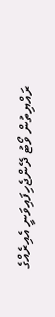ރައްޔިތުން ވޯޓު ދޭންޖެހިފައިވަނީ އެއިރެއްގެ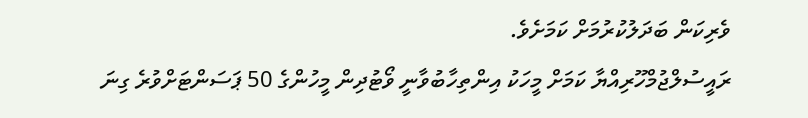ވެރިކަން ބަދަލުކުރުމަށް ކަމަށެވެ.
ރައީސުލްޖުމްހޫރިއްޔާ ކަމަށް މީހަކު އިންތިހާބުވާނީ ވޯޓުދިން މީހުންގެ 50 ޕަސަންޓަށްވުރެ ގިނަ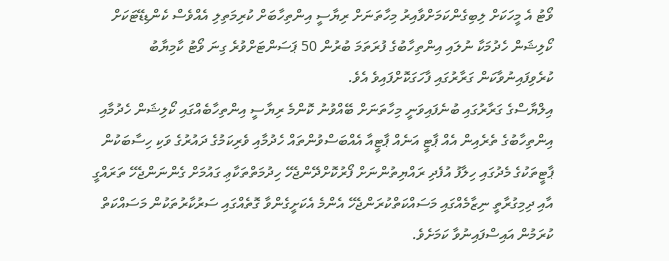ވޯޓު އެ މީހަކަށް ލިބިގެންކަމަށްވާއިރު މިހާތަނަށް ރިޔާސީ އިންތިހާބަށް ކުރިމަތިލި އެއްވެސް ކެންޑިޑޭޓަކަށް ކޯލިޝަން ހެދުމަކާ ނުލައި އިންތިހާބުގެ ފުރަތަމަ ބުރުން 50 ޕަސަންޓަށްވުރެ ގިނަ ވޯޓު ކާމިޔާބު ކުރެވިފައިނުވާކަން ގަރާރުގައި ފާހަގަކޮށްފައިވެ އެވެ.
އިލްޔާސްގެ ގަރާރުގައި ބުނެފައިވަނީ މިހާތަނަށް ބޭއްވުނު ކޮންމެ ރިޔާސީ އިންތިހާބެއްގައި ކޯލިޝަން ހެދުމާއި އިންތިހާބުގެ ތެރެއިން އެއް ޕާޓީ އަނެއް ޕާޓީއާ އެއްބަސްވުންތައް ހެދުމާއި ވެރިކަމުގެ ދައުރުގެ ވަކި ހިސާބަކުން ޕާޓީތަކުގެ މެދުގައި ހިލާފު އުފެދި ރައްޔިތުންނަށް ފޯރުކޮށްދޭންޖެހޭ ހިދުމަތްތަކާޢި ގައުމަށް ގެންނަންޖެހޭ ތަރައްގީ އާއި ދިމިގުރާތީ ނިޒާމެއްގައި މަސައްކަތްކުރަންޖެހޭ އެންމެ އެކަށީގެންވާ ގޮތެއްގައި ސަރުކާރުތަކުން މަސައްކަތް ކުރަމުން އައިސްފައިނުވާ ކަމަށެވެ.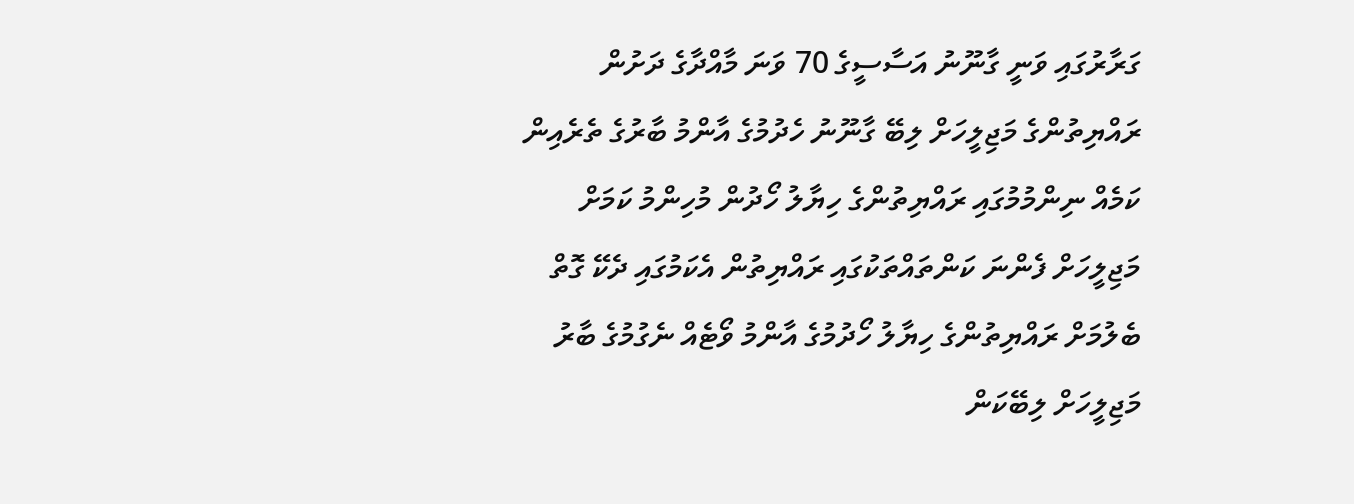ގަރާރުގައި ވަނީ ގާނޫނު އަސާސީގެ 70 ވަނަ މާއްދާގެ ދަށުން ރައްޔިތުންގެ މަޖިލީހަށް ލިބޭ ގާނޫނު ހެދުމުގެ އާންމު ބާރުގެ ތެރެއިން ކަމެއް ނިންމުމުގައި ރައްޔިތުންގެ ހިޔާލު ހޯދުން މުހިންމު ކަމަށް މަޖިލީހަށް ފެންނަ ކަންތައްތަކުގައި ރައްޔިތުން އެކަމުގައި ދެކޭ ގޮތް ބެލުމަށް ރައްޔިތުންގެ ހިޔާލު ހޯދުމުގެ އާންމު ވޯޓެއް ނެގުމުގެ ބާރު މަޖިލީހަށް ލިބޭކަން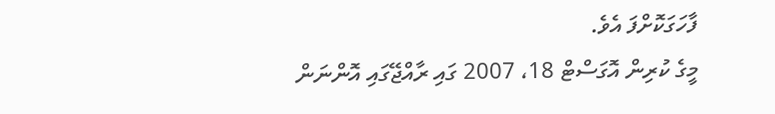ފާހަގަކޮށްފަ އެވެ.
މީގެ ކުރިން އޮގަސްޓް 18، 2007 ގައި ރާއްޖޭގައި އޮންނަން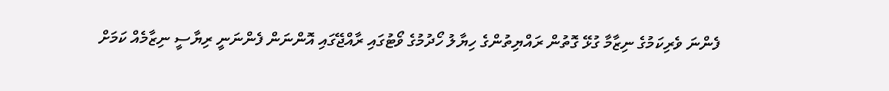ފެންނަ ވެރިކަމުގެ ނިޒާމާ ގުޅޭ ގޮތުން ރައްޔިތުންގެ ހިޔާލު ހޯދުމުގެ ވޯޓުގައި ރާއްޖޭގައި އޮންނަން ފެންނަނީ ރިޔާސީ ނިޒާމެއް ކަމަށް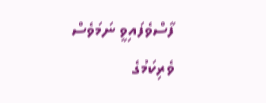ފާސްވެފައިވީ ނަމަވެސް ވެރިކަމުގެ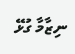ނިޒާމާ ގުޅޭ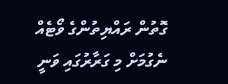ގޮތުން ރައްޔިތުންގެ ވޯޓެއް ނެގުމަށް މި ގަރާރުގައި ވަނީ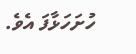ހުށަހަޅާފަ އެވެ.